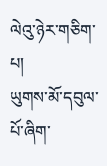ལེའུ་ཉེར་གཅིག་པ།
ཡུགས་མོ་དབུལ་པོ་ཞིག་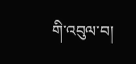གི་འབུལ་བ།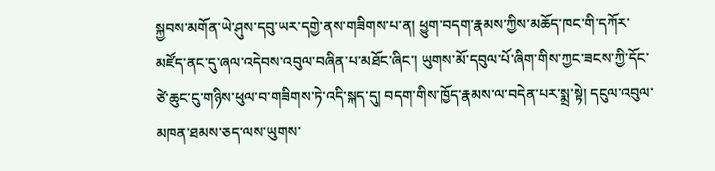སྐྱབས་མགོན་ཡེ་ཤུས་དབུ་ཡར་དགྱེ་ནས་གཟིགས་པ་ན། ཕྱུག་བདག་རྣམས་ཀྱིས་མཆོད་ཁང་གི་དཀོར་མཛོད་ནང་དུ་ཞལ་འདེབས་འབུལ་བཞིན་པ་མཐོང་ཞིང་། ཡུགས་མོ་དབུལ་པོ་ཞིག་གིས་ཀྱང་ཟངས་ཀྱི་དོང་ཙེ་ཆུང་ངུ་གཉིས་ཕུལ་བ་གཟིགས་ཏེ་འདི་སྐད་དུ། བདག་གིས་ཁྱོད་རྣམས་ལ་བདེན་པར་སྨྲ་སྟེ། དངུལ་འབུལ་མཁན་ཐམས་ཅད་ལས་ཡུགས་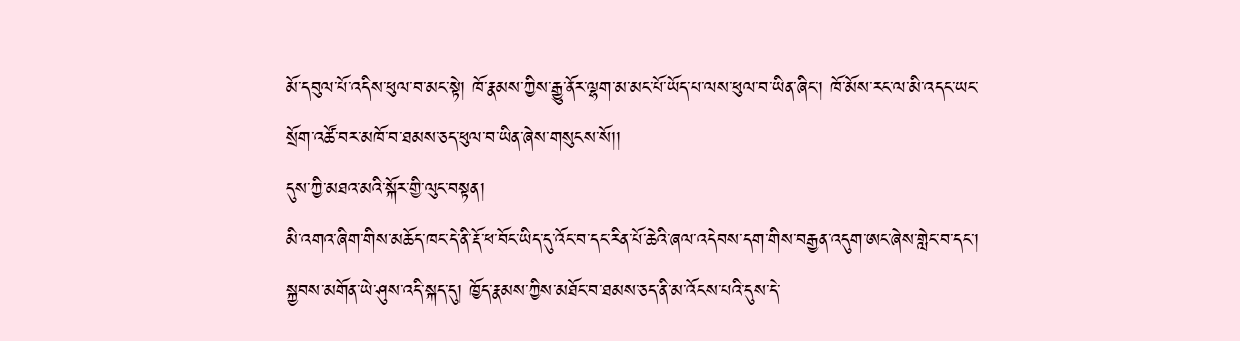མོ་དབུལ་པོ་འདིས་ཕུལ་བ་མང་སྟེ། ཁོ་རྣམས་ཀྱིས་རྒྱུ་ནོར་ལྷག་མ་མང་པོ་ཡོད་པ་ལས་ཕུལ་བ་ཡིན་ཞིང་། ཁོ་མོས་རང་ལ་མི་འདང་ཡང་སྲོག་འཚོ་བར་མཁོ་བ་ཐམས་ཅད་ཕུལ་བ་ཡིན་ཞེས་གསུངས་སོ།།
དུས་ཀྱི་མཐའ་མའི་སྐོར་གྱི་ལུང་བསྟན།
མི་འགའ་ཞིག་གིས་མཆོད་ཁང་དེ་ནི་རྡོ་ཕ་བོང་ཡིད་དུ་འོང་བ་དང་རིན་པོ་ཆེའི་ཞལ་འདེབས་དག་གིས་བརྒྱན་འདུག་ཨང་ཞེས་གླེང་བ་དང་། སྐྱབས་མགོན་ཡེ་ཤུས་འདི་སྐད་དུ། ཁྱོད་རྣམས་ཀྱིས་མཐོང་བ་ཐམས་ཅད་ནི་མ་འོངས་པའི་དུས་དེ་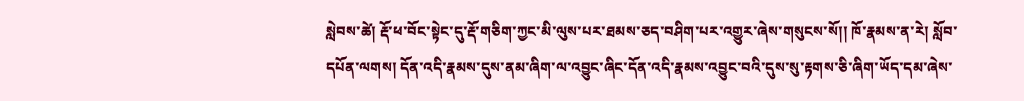སླེབས་ཚེ། རྡོ་ཕ་བོང་སྟེང་དུ་རྡོ་གཅིག་ཀྱང་མི་ལུས་པར་ཐམས་ཅད་བཤིག་པར་འགྱུར་ཞེས་གསུངས་སོ།། ཁོ་རྣམས་ན་རེ། སློབ་དཔོན་ལགས། དོན་འདི་རྣམས་དུས་ནམ་ཞིག་ལ་འབྱུང་ཞིང་དོན་འདི་རྣམས་འབྱུང་བའི་དུས་སུ་རྟགས་ཅི་ཞིག་ཡོད་དམ་ཞེས་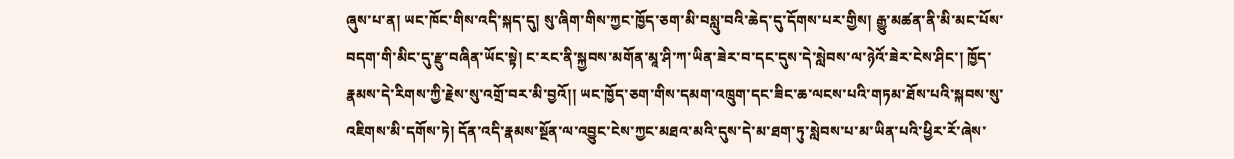ཞུས་པ་ན། ཡང་ཁོང་གིས་འདི་སྐད་དུ། སུ་ཞིག་གིས་ཀྱང་ཁྱོད་ཅག་མི་བསླུ་བའི་ཆེད་དུ་དོགས་པར་གྱིས། རྒྱུ་མཚན་ནི་མི་མང་པོས་བདག་གི་མིང་དུ་རྫུ་བཞིན་ཡོང་སྟེ། ང་རང་ནི་སྐྱབས་མགོན་མཱ་ཤི་ཀ་ཡིན་ཟེར་བ་དང་དུས་དེ་སླེབས་ལ་ཉེའོ་ཟེར་ངེས་ཤིང་། ཁྱོད་རྣམས་དེ་རིགས་ཀྱི་རྗེས་སུ་འགྲོ་བར་མི་བྱའོ།། ཡང་ཁྱོད་ཅག་གིས་དམག་འཁྲུག་དང་ཟིང་ཆ་ལངས་པའི་གཏམ་ཐོས་པའི་སྐབས་སུ་འཇིགས་མི་དགོས་ཏེ། དོན་འདི་རྣམས་སྔོན་ལ་འབྱུང་ངེས་ཀྱང་མཐའ་མའི་དུས་དེ་མ་ཐག་ཏུ་སླེབས་པ་མ་ཡིན་པའི་ཕྱིར་རོ་ཞེས་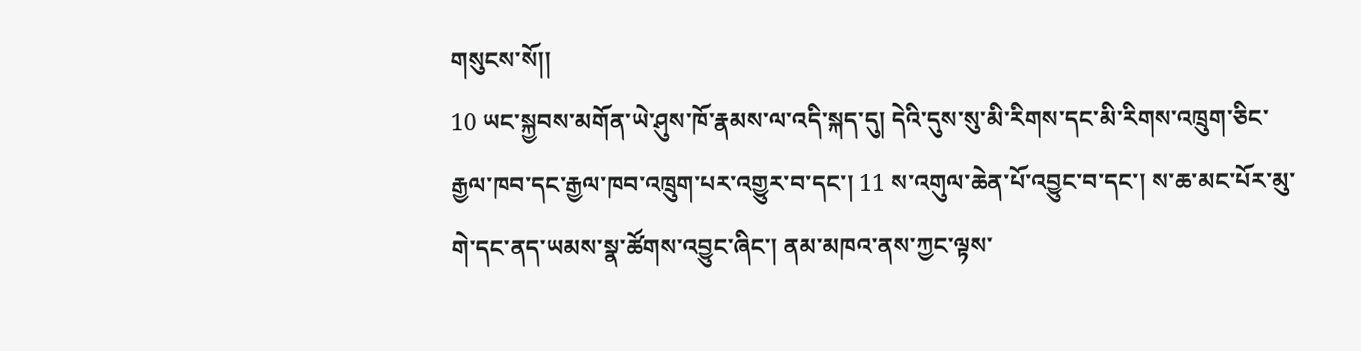གསུངས་སོ།།
10 ཡང་སྐྱབས་མགོན་ཡེ་ཤུས་ཁོ་རྣམས་ལ་འདི་སྐད་དུ། དེའི་དུས་སུ་མི་རིགས་དང་མི་རིགས་འཁྲུག་ཅིང་རྒྱལ་ཁབ་དང་རྒྱལ་ཁབ་འཁྲུག་པར་འགྱུར་བ་དང་། 11 ས་འགུལ་ཆེན་པོ་འབྱུང་བ་དང་། ས་ཆ་མང་པོར་མུ་གེ་དང་ནད་ཡམས་སྣ་ཚོགས་འབྱུང་ཞིང་། ནམ་མཁའ་ནས་ཀྱང་ལྟས་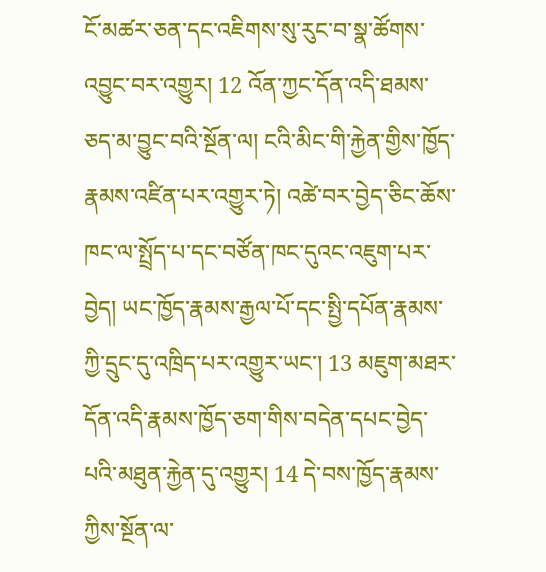ངོ་མཚར་ཅན་དང་འཇིགས་སུ་རུང་བ་སྣ་ཚོགས་འབྱུང་བར་འགྱུར། 12 འོན་ཀྱང་དོན་འདི་ཐམས་ཅད་མ་བྱུང་བའི་སྔོན་ལ། ངའི་མིང་གི་རྐྱེན་གྱིས་ཁྱོད་རྣམས་འཛིན་པར་འགྱུར་ཏེ། འཚེ་བར་བྱེད་ཅིང་ཆོས་ཁང་ལ་སྤྲོད་པ་དང་བཙོན་ཁང་དུའང་འཇུག་པར་བྱེད། ཡང་ཁྱོད་རྣམས་རྒྱལ་པོ་དང་སྤྱི་དཔོན་རྣམས་ཀྱི་དྲུང་དུ་འཁྲིད་པར་འགྱུར་ཡང་། 13 མཇུག་མཐར་དོན་འདི་རྣམས་ཁྱོད་ཅག་གིས་བདེན་དཔང་བྱེད་པའི་མཐུན་རྐྱེན་དུ་འགྱུར། 14 དེ་བས་ཁྱོད་རྣམས་ཀྱིས་སྔོན་ལ་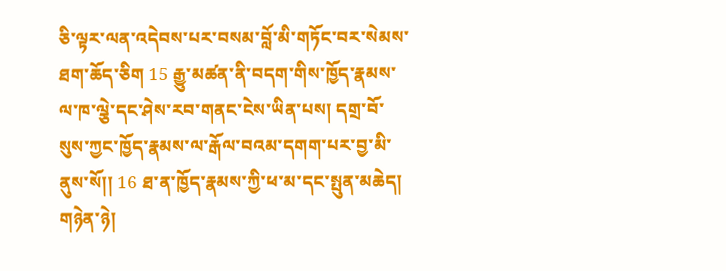ཅི་ལྟར་ལན་འདེབས་པར་བསམ་བློ་མི་གཏོང་བར་སེམས་ཐག་ཆོད་ཅིག 15 རྒྱུ་མཚན་ནི་བདག་གིས་ཁྱོད་རྣམས་ལ་ཁ་ལྕེ་དང་ཤེས་རབ་གནང་ངེས་ཡིན་པས། དགྲ་བོ་སུས་ཀྱང་ཁྱོད་རྣམས་ལ་རྒོལ་བའམ་དགག་པར་བྱ་མི་ནུས་སོ།། 16 ཐ་ན་ཁྱོད་རྣམས་ཀྱི་ཕ་མ་དང་སྤུན་མཆེད། གཉེན་ཉེ།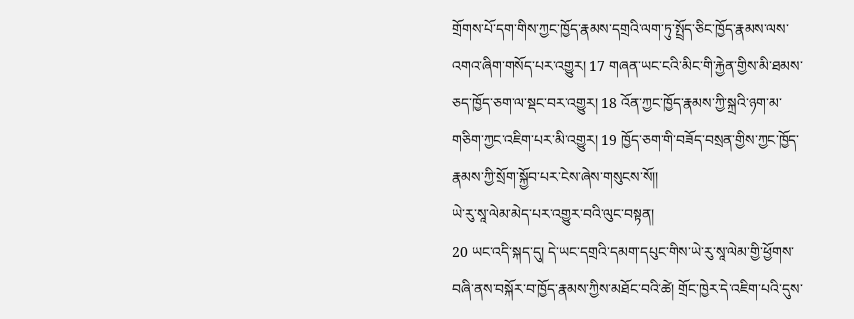གྲོགས་པོ་དག་གིས་ཀྱང་ཁྱོད་རྣམས་དགྲའི་ལག་ཏུ་སྤྲོད་ཅིང་ཁྱོད་རྣམས་ལས་འགའ་ཞིག་གསོད་པར་འགྱུར། 17 གཞན་ཡང་ངའི་མིང་གི་རྐྱེན་གྱིས་མི་ཐམས་ཅད་ཁྱོད་ཅག་ལ་སྡང་བར་འགྱུར། 18 འོན་ཀྱང་ཁྱོད་རྣམས་ཀྱི་སྐྲའི་ཉག་མ་གཅིག་ཀྱང་འཇིག་པར་མི་འགྱུར། 19 ཁྱོད་ཅག་གི་བཟོད་བསྲན་གྱིས་ཀྱང་ཁྱོད་རྣམས་ཀྱི་སྲོག་སྐྱོབ་པར་ངེས་ཞེས་གསུངས་སོ།།
ཡེ་རུ་སཱ་ལེམ་མེད་པར་འགྱུར་བའི་ལུང་བསྟན།
20 ཡང་འདི་སྐད་དུ། དེ་ཡང་དགྲའི་དམག་དཔུང་གིས་ཡེ་རུ་སཱ་ལེམ་གྱི་ཕྱོགས་བཞི་ནས་བསྐོར་བ་ཁྱོད་རྣམས་ཀྱིས་མཐོང་བའི་ཚེ། གྲོང་ཁྱེར་དེ་འཇིག་པའི་དུས་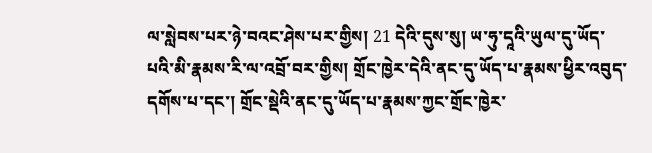ལ་སླེབས་པར་ཉེ་བའང་ཤེས་པར་གྱིས། 21 དེའི་དུས་སུ། ཡ་ཧུ་དཱའི་ཡུལ་དུ་ཡོད་པའི་མི་རྣམས་རི་ལ་འབྲོ་བར་གྱིས། གྲོང་ཁྱེར་དེའི་ནང་དུ་ཡོད་པ་རྣམས་ཕྱིར་འབུད་དགོས་པ་དང་། གྲོང་སྡེའི་ནང་དུ་ཡོད་པ་རྣམས་ཀྱང་གྲོང་ཁྱེར་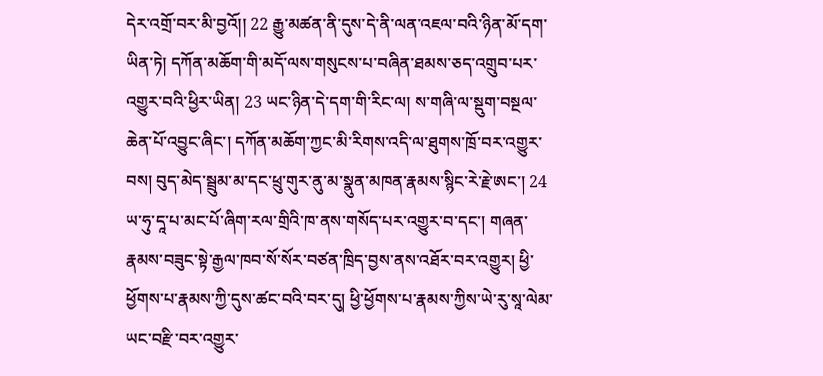དེར་འགྲོ་བར་མི་བྱའོ།། 22 རྒྱུ་མཚན་ནི་དུས་དེ་ནི་ལན་འཇལ་བའི་ཉིན་མོ་དག་ཡིན་ཏེ། དཀོན་མཆོག་གི་མདོ་ལས་གསུངས་པ་བཞིན་ཐམས་ཅད་འགྲུབ་པར་འགྱུར་བའི་ཕྱིར་ཡིན། 23 ཡང་ཉིན་དེ་དག་གི་རིང་ལ། ས་གཞི་ལ་སྡུག་བསྔལ་ཆེན་པོ་འབྱུང་ཞིང་། དཀོན་མཆོག་ཀྱང་མི་རིགས་འདི་ལ་ཐུགས་ཁྲོ་བར་འགྱུར་བས། བུད་མེད་སྦྲུམ་མ་དང་ཕྲུ་གུར་ནུ་མ་སྣུན་མཁན་རྣམས་སྙིང་རེ་རྗེ་ཨང་། 24 ཡ་ཧུ་དཱ་པ་མང་པོ་ཞིག་རལ་གྲིའི་ཁ་ནས་གསོད་པར་འགྱུར་བ་དང་། གཞན་རྣམས་བཟུང་སྟེ་རྒྱལ་ཁབ་སོ་སོར་བཙན་ཁྲིད་བྱས་ནས་འཐོར་བར་འགྱུར། ཕྱི་ཕྱོགས་པ་རྣམས་ཀྱི་དུས་ཚང་བའི་བར་དུ། ཕྱི་ཕྱོགས་པ་རྣམས་ཀྱིས་ཡེ་རུ་སཱ་ལེམ་ཡང་བརྫི་བར་འགྱུར་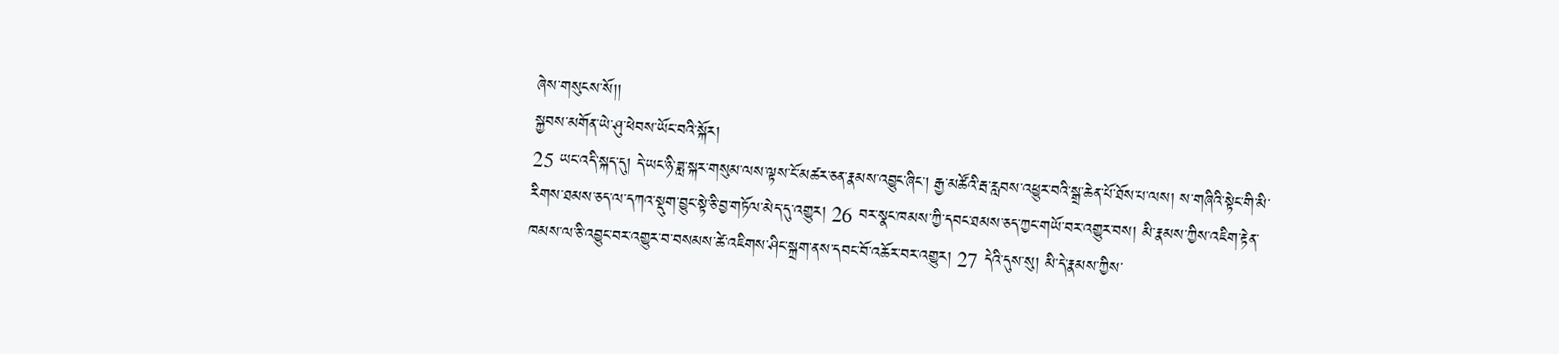ཞེས་གསུངས་སོ།།
སྐྱབས་མགོན་ཡེ་ཤུ་ཕེབས་ཡོང་བའི་སྐོར།
25 ཡང་འདི་སྐད་དུ། དེ་ཡང་ཉི་ཟླ་སྐར་གསུམ་ལས་ལྟས་ངོ་མཚར་ཅན་རྣམས་འབྱུང་ཞིང་། རྒྱ་མཚོའི་རྦ་རླབས་འཕྱུར་བའི་སྒྲ་ཆེན་པོ་ཐོས་པ་ལས། ས་གཞིའི་སྟེང་གི་མི་རིགས་ཐམས་ཅད་ལ་དཀའ་སྡུག་བྱུང་སྟེ་ཅི་བྱ་གཏོལ་མེད་དུ་འགྱུར། 26 བར་སྣང་ཁམས་ཀྱི་དབང་ཐམས་ཅད་ཀྱང་གཡོ་བར་འགྱུར་བས། མི་རྣམས་ཀྱིས་འཇིག་རྟེན་ཁམས་ལ་ཅི་འབྱུང་བར་འགྱུར་བ་བསམས་ཚེ་འཇིགས་ཤིང་སྐྲག་ནས་དབང་བོ་འཆོར་བར་འགྱུར། 27 དེའི་དུས་སུ། མི་དེ་རྣམས་ཀྱིས་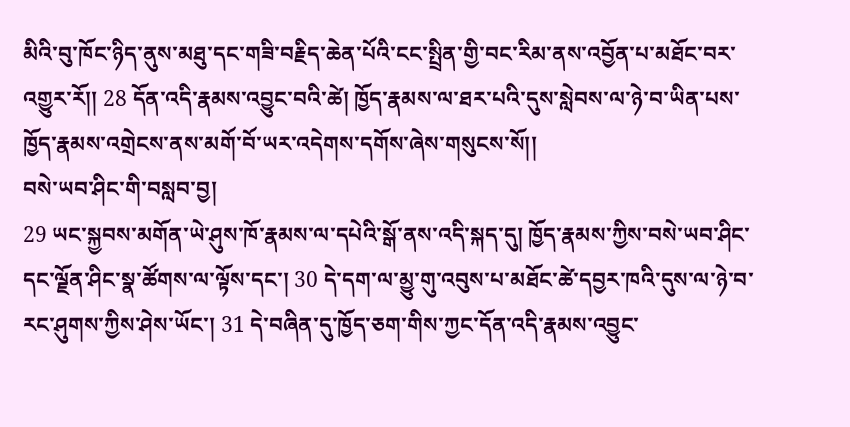མིའི་བུ་ཁོང་ཉིད་ནུས་མཐུ་དང་གཟི་བརྗིད་ཆེན་པོའི་ངང་སྤྲིན་གྱི་བང་རིམ་ནས་འབྱོན་པ་མཐོང་བར་འགྱུར་རོ།། 28 དོན་འདི་རྣམས་འབྱུང་བའི་ཚེ། ཁྱོད་རྣམས་ལ་ཐར་པའི་དུས་སླེབས་ལ་ཉེ་བ་ཡིན་པས་ཁྱོད་རྣམས་འགྲེངས་ནས་མགོ་བོ་ཡར་འདེགས་དགོས་ཞེས་གསུངས་སོ།།
བསེ་ཡབ་ཤིང་གི་བསླབ་བྱ།
29 ཡང་སྐྱབས་མགོན་ཡེ་ཤུས་ཁོ་རྣམས་ལ་དཔེའི་སྒོ་ནས་འདི་སྐད་དུ། ཁྱོད་རྣམས་ཀྱིས་བསེ་ཡབ་ཤིང་དང་ལྗོན་ཤིང་སྣ་ཚོགས་ལ་ལྟོས་དང་། 30 དེ་དག་ལ་མྱུ་གུ་འབུས་པ་མཐོང་ཚེ་དབྱར་ཁའི་དུས་ལ་ཉེ་བ་རང་ཤུགས་ཀྱིས་ཤེས་ཡོང་། 31 དེ་བཞིན་དུ་ཁྱོད་ཅག་གིས་ཀྱང་དོན་འདི་རྣམས་འབྱུང་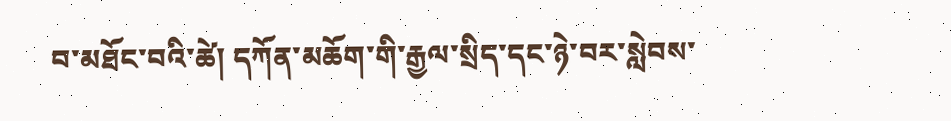བ་མཐོང་བའི་ཚེ། དཀོན་མཆོག་གི་རྒྱལ་སྲིད་དང་ཉེ་བར་སླེབས་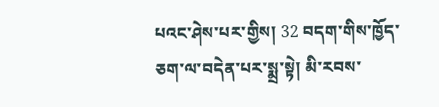པའང་ཤེས་པར་གྱིས། 32 བདག་གིས་ཁྱོད་ཅག་ལ་བདེན་པར་སྨྲ་སྟེ། མི་རབས་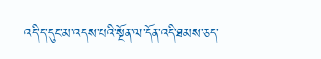འདི་ད་དུང་མ་འདས་པའི་སྔོན་ལ་དོན་འདི་ཐམས་ཅད་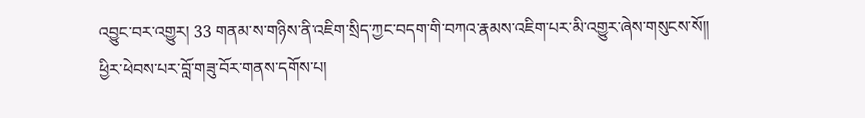འབྱུང་བར་འགྱུར། 33 གནམ་ས་གཉིས་ནི་འཇིག་སྲིད་ཀྱང་བདག་གི་བཀའ་རྣམས་འཇིག་པར་མི་འགྱུར་ཞེས་གསུངས་སོ།།
ཕྱིར་ཕེབས་པར་བློ་གཟུ་བོར་གནས་དགོས་པ།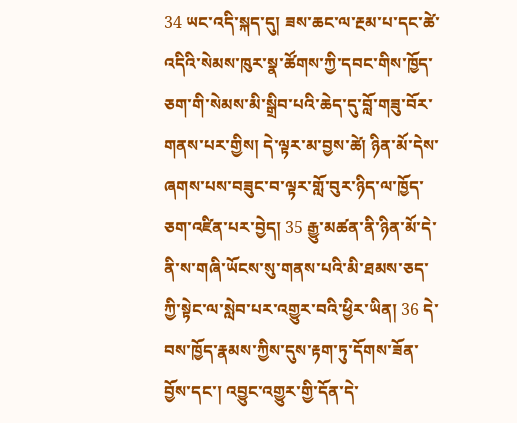34 ཡང་འདི་སྐད་དུ། ཟས་ཆང་ལ་རྔམ་པ་དང་ཚེ་འདིའི་སེམས་ཁུར་སྣ་ཚོགས་ཀྱི་དབང་གིས་ཁྱོད་ཅག་གི་སེམས་མི་སྒྲིབ་པའི་ཆེད་དུ་བློ་གཟུ་བོར་གནས་པར་གྱིས། དེ་ལྟར་མ་བྱས་ཚེ། ཉིན་མོ་དེས་ཞགས་པས་བཟུང་བ་ལྟར་གློ་བུར་ཉིད་ལ་ཁྱོད་ཅག་འཛིན་པར་བྱེད། 35 རྒྱུ་མཚན་ནི་ཉིན་མོ་དེ་ནི་ས་གཞི་ཡོངས་སུ་གནས་པའི་མི་ཐམས་ཅད་ཀྱི་སྟེང་ལ་སླེབ་པར་འགྱུར་བའི་ཕྱིར་ཡིན། 36 དེ་བས་ཁྱོད་རྣམས་ཀྱིས་དུས་རྟག་ཏུ་དོགས་ཟོན་བྱོས་དང་། འབྱུང་འགྱུར་གྱི་དོན་དེ་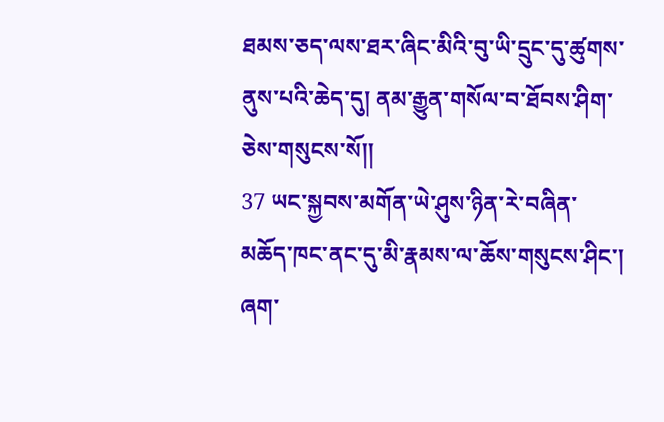ཐམས་ཅད་ལས་ཐར་ཞིང་མིའི་བུ་ཡི་དྲུང་དུ་ཚུགས་ནུས་པའི་ཆེད་དུ། ནམ་རྒྱུན་གསོལ་བ་ཐོབས་ཤིག་ཅེས་གསུངས་སོ།།
37 ཡང་སྐྱབས་མགོན་ཡེ་ཤུས་ཉིན་རེ་བཞིན་མཆོད་ཁང་ནང་དུ་མི་རྣམས་ལ་ཆོས་གསུངས་ཤིང་། ཞག་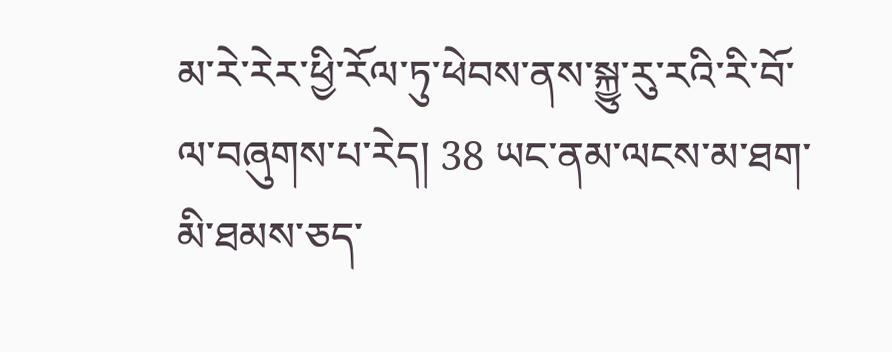མ་རེ་རེར་ཕྱི་རོལ་ཏུ་ཕེབས་ནས་སྐྱུ་རུ་རའི་རི་བོ་ལ་བཞུགས་པ་རེད། 38 ཡང་ནམ་ལངས་མ་ཐག་མི་ཐམས་ཅད་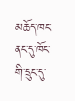མཆོད་ཁང་ནང་དུ་ཁོང་གི་དྲུང་དུ་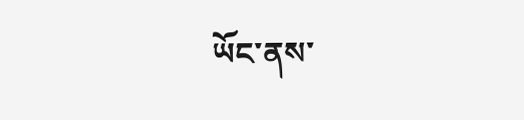ཡོང་ནས་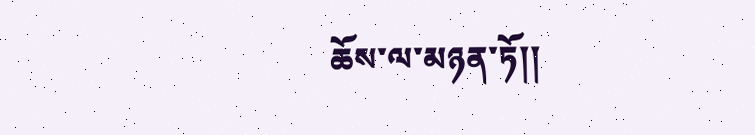ཆོས་ལ་མཉན་ཏོ།།